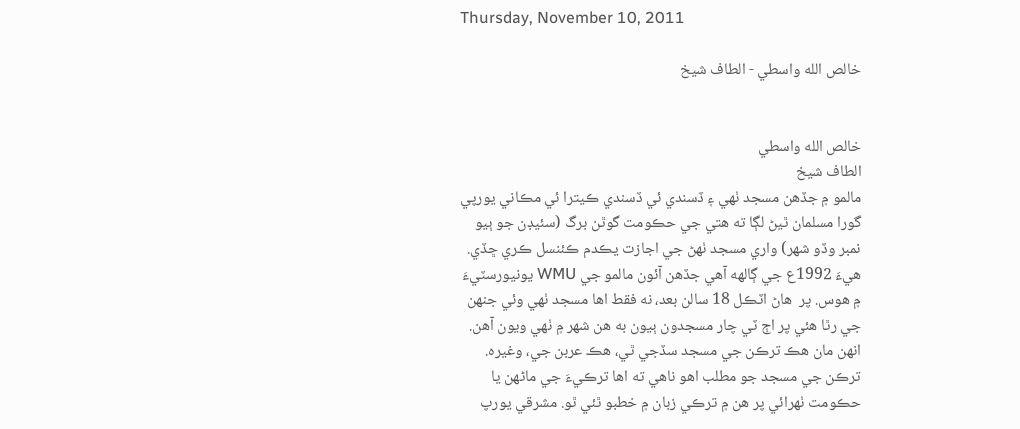Thursday, November 10, 2011

خالص الله واسطي - الطاف شيخ


خالص الله واسطي
الطاف شيخ
مالمو ۾ جڏهن مسجد ٺهي ۽ ڏسندي ئي ڏسندي ڪيترا ئي مڪاني يورپي گورا مسلمان ٿيڻ لڳا ته هتي جي حڪومت گوٿن برگ (سئيڊن جو ٻيو نمبر وڏو شهر) واري مسجد ٺهڻ جي اجازت يڪدم ڪئنسل ڪري ڇڏي. هيءَ 1992ع جي ڳالهه آهي جڏهن آئون مالمو جي WMU يونيورسٽيءَ ۾ هوس. پر  هاڻ اٽڪل 18 سالن بعد، نه فقط اها مسجد ٺهي وئي جنهن جي رٿا هئي پر اڄ ٽي چار مسجدون ٻيون به هن شهر ۾ ٺهي ويون آهن. انهن مان هڪ ترڪن جي مسجد سڏجي ٿي، هڪ عربن جي، وغيره. ترڪن جي مسجد جو مطلب اهو ناهي ته اها ترڪيءَ جي ماڻهن يا حڪومت ٺهرائي پر هن ۾ ترڪي زبان ۾ خطبو ٿئي ٿو. مشرقي يورپ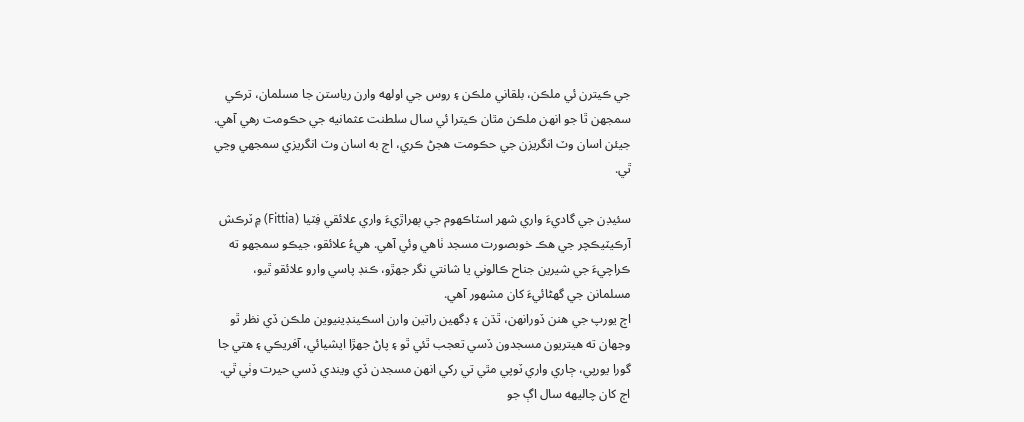جي ڪيترن ئي ملڪن، بلقاني ملڪن ۽ روس جي اولهه وارن رياستن جا مسلمان، ترڪي سمجهن ٿا جو انهن ملڪن مٿان ڪيترا ئي سال سلطنت عثمانيه جي حڪومت رهي آهي. جيئن اسان وٽ انگريزن جي حڪومت هجڻ ڪري، اڄ به اسان وٽ انگريزي سمجهي وڃي ٿي.

سئيڊن جي گاديءَ واري شهر اسٽاڪهوم جي ٻهراڙيءَ واري علائقي فِٽيا (Fittia) ۾ ٽرڪش آرڪيٽيڪچر جي هڪ خوبصورت مسجد ٺاهي وئي آهي. هيءُ علائقو، جيڪو سمجهو ته ڪراچيءَ جي شيرين جناح ڪالوني يا شانتي نگر جهڙو، ڪنڊ پاسي وارو علائقو ٿيو، مسلمانن جي گهڻائيءَ کان مشهور آهي.
اڄ يورپ جي هنن ڏورانهن، ٿڌن ۽ ڊگهين راتين وارن اسڪينڊينيوين ملڪن ڏي نظر ٿو وجهان ته هيتريون مسجدون ڏسي تعجب ٿئي ٿو ۽ پاڻ جهڙا ايشيائي، آفريڪي ۽ هتي جا گورا يورپي، ڄاري واري ٽوپي مٿي تي رکي انهن مسجدن ڏي ويندي ڏسي حيرت وٺي ٿي. اڄ کان چاليهه سال اڳ جو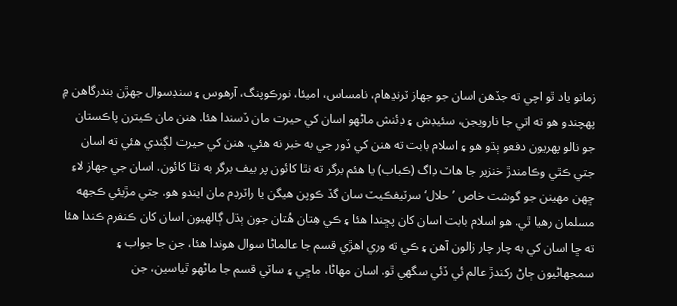زمانو ياد ٿو اچي ته جڏهن اسان جو جهاز ٽرنڍهام، نامساس، اميئا، نورڪوپنگ، آرهوس ۽ سنڊسوال جهڙن بندرگاهن ۾ پهچندو هو ته اتي جا نارويجن، سئيڊش ۽ ڊئنش ماڻهو اسان کي حيرت مان ڏسندا هئا. هنن مان ڪيترن پاڪستان جو نالو پهريون دفعو ٻڌو هو ۽ اسلام بابت ته هنن کي ڏور جي به خبر نه هئي. هنن کي حيرت لڳندي هئي ته اسان جتي ڪٿي وڪامندڙ خنزير جا هاٽ ڊاگ (ڪباب) يا هئم برگر ته نٿا کائون پر بيف برگر به نٿا کائون. اسان جي جهاز لاءِ ڇهن مهينن جو گوشت خاص ’حلال‘ سرٽيفڪيٽ سان گڏ ڪوپن هيگن يا راٽرڊم مان ايندو هو. جتي مڙيئي ڪجهه مسلمان رهيا ٿي. هو اسلام بابت اسان کان پڇندا هئا ۽ ڪي هِتان هُتان جون ٻڌل ڳالهيون اسان کان ڪنفرم ڪندا هئا ته ڇا اسان کي به چار چار زالون آهن ۽ ڪي ته وري اهڙي قسم جا عالماڻا سوال هوندا هئا، جن جا جواب ۽ سمجهاڻيون ڄاڻ رکندڙ عالم ئي ڏئي سگهي ٿو. اسان مهاڻا، ماڇي ۽ ساٽي قسم جا ماڻهو ٿياسين، جن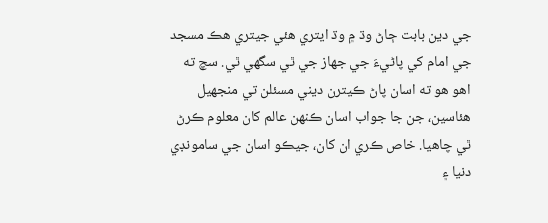جي دين بابت ڄاڻ وڌ ۾ وڌ ايتري هئي جيتري هڪ مسجد جي امام کي پاڻيءَ جي جهاز جي ٿي سگهي ٿي. سچ ته اهو هو ته اسان پاڻ ڪيترن ديني مسئلن تي منجهيل هئاسين، جن جا جواب اسان ڪنهن عالم کان معلوم ڪرڻ ٿي چاهيا. خاص ڪري ان کان، جيڪو اسان جي سامونڊي دنيا ۽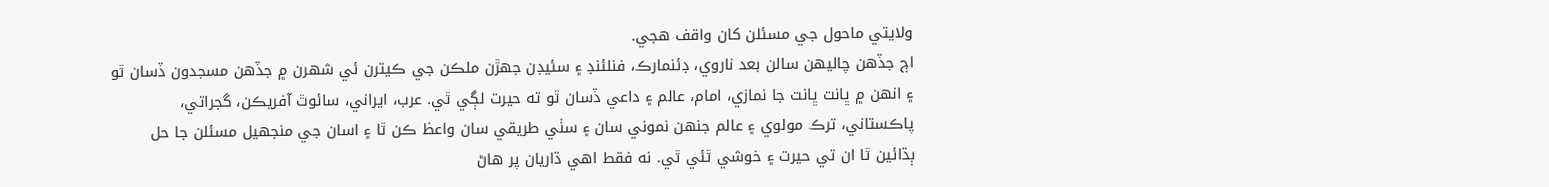ولايتي ماحول جي مسئلن کان واقف هجي.
اڄ جڏهن چاليهن سالن بعد ناروي، ڊئنمارڪ، فنلئنڊ ۽ سئيڊن جهڙن ملڪن جي ڪيترن ئي شهرن ۾ جڏهن مسجدون ڏسان ٿو ۽ انهن ۾ ڀانت ڀانت جا نمازي، امام، عالم ۽ داعي ڏسان ٿو ته حيرت لڳي ٿي. عرب، ايراني، سائوٿ آفريڪن، گجراتي، پاڪستاني، ترڪ مولوي ۽ عالم جنهن نموني سان ۽ سٺي طريقي سان واعظ ڪن ٿا ۽ اسان جي منجهيل مسئلن جا حل ٻڌائين ٿا ان تي حيرت ۽ خوشي ٿئي ٿي. نه فقط اهي ڌاريان پر هاڻ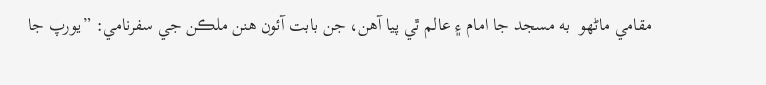مقامي ماڻهو  به مسجد جا امام ۽ عالم ٿي پيا آهن، جن بابت آئون هنن ملڪن جي سفرنامي: ”يورپ جا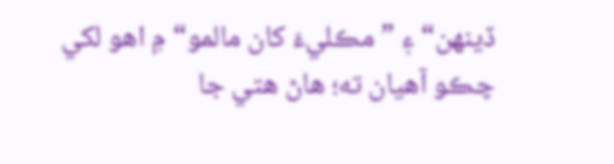ڏينهن“ ۽ ”مڪليءَ کان مالمو“ ۾ اهو لکي چڪو آهيان ته؛ هاڻ هتي جا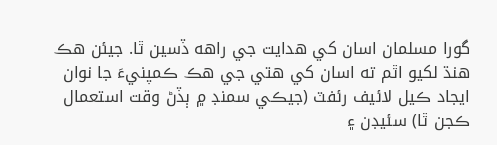گورا مسلمان اسان کي هدايت جي راهه ڏسين ٿا. جيئن هڪ هنڌ لکيو اٿم ته اسان کي هتي جي هڪ ڪمپنيءَ جا نوان ايجاد ڪيل لائيف رئفٽ (جيڪي سمنڊ ۾ ٻڏڻ وقت استعمال ڪجن ٿا) سئيڊن ۽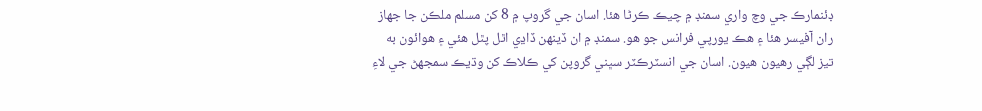ڊئنمارڪ جي وچ واري سمنڊ ۾ چيڪ ڪرڻا هئا. اسان جي گروپ ۾ 8 کن مسلم ملڪن جا جهاز ران آفيسر هئا ۽ هڪ يورپي فرانس جو هو. سمنڊ ۾ ان ڏينهن ڏاڍي اٿل پٿل هئي ۽ هوائون به تيز لڳي رهيون هيون. اسان جي انسٽرڪٽر سڀني گروپن کي ڪلاڪ کن وڌيڪ سمجهڻ جي لاءِ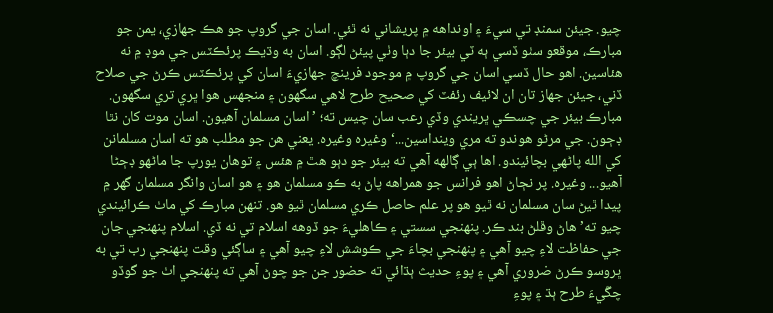چيو. جيئن سمنڊ تي سيءَ ۽ اونداهه ۾ پريشاني نه ٿئي. اسان جي گروپ جو هڪ جهازي، يمن جو مبارڪ، موقعو سٺو ڏسي ٻه ٽي بيئر جا دٻا وٺي پيئڻ لڳو. اسان به وڌيڪ پرئڪٽس جي موڊ ۾ نه هئاسين. اهو حال ڏسي اسان جي گروپ ۾ موجود فرينچ جهازيءَ اسان کي پرئڪٽس ڪرڻ جي صلاح ڏني، جيئن جهاز تان ان لائيف رئفٽ کي صحيح طرح لاهي سگهون ۽ منجهس هوا ڀري تري سگهون. مبارڪ بيئر جي چسڪي ڀريندي وڏي رعب سان چيس ته؛ ’اسان مسلمان آهيون. اسان موت کان نٿا ڊڄون. جي مرڻو هوندو ته مري وينداسين...‘ وغيره وغيره. يعني هن جو مطلب هو ته اسان مسلمانن کي الله پاڻهي بچائيندو. اها ٻي ڳالهه آهي ته بيئر جو دٻو هٿ ۾ هئس ۽ توهان يورپ جا ماڻهو ڊڄڻا آهيو... وغيره. پر نڄاڻ اهو فرانس جو همراهه پاڻ به ڪو مسلمان هو ۽ هو اسان وانگر مسلمان گهر ۾ پيدا ٿيڻ سان مسلمان نه ٿيو هو پر علم حاصل ڪري مسلمان ٿيو هو. تنهن مبارڪ کي ماٺ ڪرائيندي چيو ته’هاڻ وڦلڻ بند ڪر. پنهنجي سستي ۽ ڪاهليءَ جو ڏوهه اسلام تي نه ڏي. اسلام پنهنجي جان جي حفاظت لاءِ چيو آهي ۽ پنهنجي بچاءَ جي ڪوشش لاءِ چيو آهي ۽ ساڳئي وقت پنهنجي رب تي به ڀروسو ڪرڻ ضروري آهي ۽ پوءِ حديث ٻڌائي ته حضور جن جو چوڻ آهي ته پنهنجي اٺ جو گوڏو چڱيءَ طرح ٻڌ ۽ پوءِ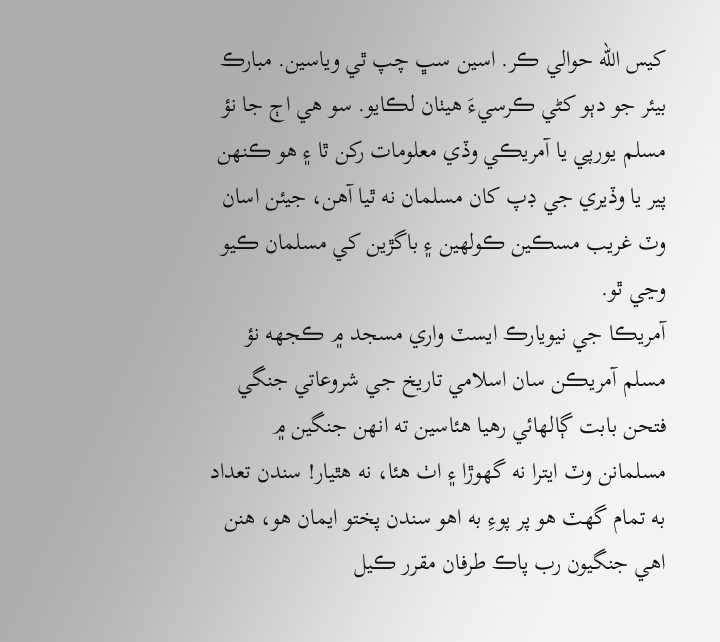کيس الله حوالي ڪر. اسين سڀ چپ ٿي وياسين. مبارڪ بيئر جو دٻو کڻي ڪرسيءَ هيٺان لڪايو. سو هي اڄ جا نؤ مسلم يورپي يا آمريڪي وڏي معلومات رکن ٿا ۽ هو ڪنهن پير يا وڏيري جي ڊپ کان مسلمان نه ٿيا آهن، جيئن اسان وٽ غريب مسڪين ڪولهين ۽ باگڙين کي مسلمان ڪيو وڃي ٿو.
آمريڪا جي نيويارڪ ايسٽ واري مسجد ۾ ڪجهه نؤ مسلم آمريڪن سان اسلامي تاريخ جي شروعاتي جنگي فتحن بابت ڳالهائي رهيا هئاسين ته انهن جنگين ۾ مسلمانن وٽ ايترا نه گهوڙا ۽ اٺ هئا، نه هٿيار! سندن تعداد به تمام گهٽ هو پر پوءِ به اهو سندن پختو ايمان هو، هنن اهي جنگيون رب پاڪ طرفان مقرر ڪيل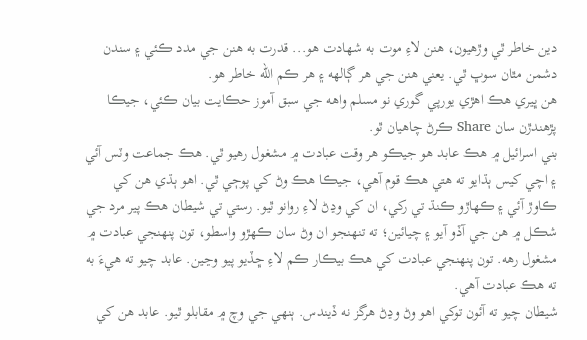دين خاطر ٿي وڙهيون، هنن لاءِ موت به شهادت هو... قدرت به هنن جي مدد ڪئي ۽ سندن دشمن مٿان سوڀ ٿي. يعني هنن جي هر ڳالهه ۽ هر ڪم الله خاطر هو.
هن ڀيري هڪ اهڙي يورپي گوري نو مسلم واهه جي سبق آموز حڪايت بيان ڪئي، جيڪا پڙهندڙن سان Share ڪرڻ چاهيان ٿو.
بني اسرائيل ۾ هڪ عابد هو جيڪو هر وقت عبادت ۾ مشغول رهيو ٿي. هڪ جماعت وٽس آئي ۽ اچي کيس ٻڌايو ته هتي هڪ قوم آهي، جيڪا هڪ وڻ کي پوڄي ٿي. اهو ٻڌي هن کي ڪاوڙ آئي ۽ ڪهاڙو ڪنڌ تي رکي، ان کي وڍڻ لاءِ روانو ٿيو. رستي تي شيطان هڪ پير مرد جي شڪل ۾ هن جي آڏو آيو ۽ چيائين؛ ته تنهنجو ان وڻ سان ڪهڙو واسطو، تون پنهنجي عبادت ۾ مشغول رهه. تون پنهنجي عبادت کي هڪ بيڪار ڪم لاءِ ڇڏيو پيو وڃين. عابد چيو ته هيءَ به ته هڪ عبادت آهي.
شيطان چيو ته آئون توکي اهو وڻ وڍڻ هرگز نه ڏيندس. ٻنهي جي وچ ۾ مقابلو ٿيو. عابد هن کي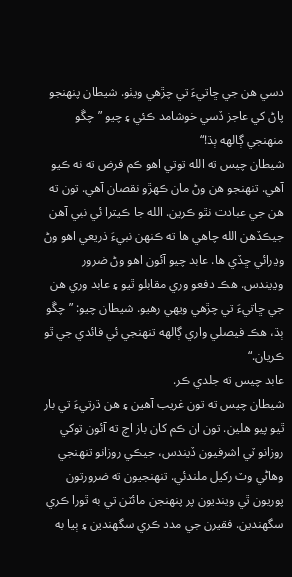دسي هن جي ڇاتيءَ تي چڙهي ويٺو. شيطان پنهنجو پاڻ کي عاجز ڏسي خوشامد ڪئي ۽ چيو ”چڱو منهنجي ڳالهه ٻڌ!“
شيطان چيس ته الله توتي اهو ڪم فرض ته نه ڪيو آهي. تنهنجو هن وڻ مان ڪهڙو نقصان آهي. تون ته هن جي عبادت نٿو ڪرين. الله جا ڪيترا ئي نبي آهن جيڪڏهن الله چاهي ها ته ڪنهن نبيءَ ذريعي اهو وڻ وڍرائي ڇڏي ها. عابد چيو آئون اهو وڻ ضرور وڍيندس. هڪ دفعو وري مقابلو ٿيو ۽ عابد وري هن جي ڇاتيءَ تي چڙهي ويهي رهيو. شيطان چيو: ”چڱو ٻڌ، هڪ فيصلي واري ڳالهه تنهنجي ئي فائدي جي ٿو ڪريان.“
عابد چيس ته جلدي ڪر.
شيطان چيس ته تون غريب آهين ۽ هن ڌرتيءَ تي بار ٿيو پيو هلين. تون ان ڪم کان باز اچ ته آئون توکي روزانو ٽي اشرفيون ڏيندس، جيڪي روزانو تنهنجي وهاڻي وٽ رکيل ملندئي. تنهنجيون ته ضرورتون پوريون ٿي وينديون پر پنهنجن مائٽن تي به ٿورا ڪري سگهندين. فقيرن جي مدد ڪري سگهندين ۽ ٻيا به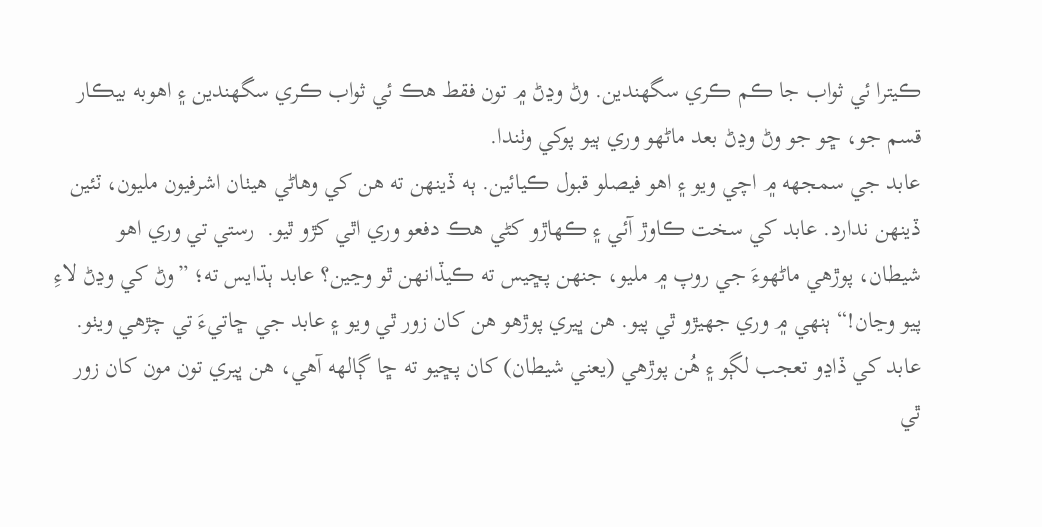ڪيترا ئي ثواب جا ڪم ڪري سگهندين. وڻ وڍڻ ۾ تون فقط هڪ ئي ثواب ڪري سگهندين ۽ اهوبه بيڪار قسم جو، ڇو جو وڻ وڍڻ بعد ماڻهو وري ٻيو پوکي وٺندا.
عابد جي سمجهه ۾ اچي ويو ۽ اهو فيصلو قبول ڪيائين. ٻه ڏينهن ته هن کي وهاڻي هيٺان اشرفيون مليون، ٽئين ڏينهن ندارد. عابد کي سخت ڪاوڙ آئي ۽ ڪهاڙو کڻي هڪ دفعو وري اٿي کڙو ٿيو.  رستي تي وري اهو شيطان، پوڙهي ماڻهوءَ جي روپ ۾ مليو، جنهن پڇيس ته ڪيڏانهن ٿو وڃين؟ عابد ٻڌايس ته؛ ”وڻ کي وڍڻ لاءِ پيو وڃان!“ ٻنهي ۾ وري جهيڙو ٿي پيو. هن ڀيري پوڙهو هن کان زور ٿي ويو ۽ عابد جي ڇاتيءَ تي چڙهي ويٺو. عابد کي ڏاڍو تعجب لڳو ۽ هُن پوڙهي (يعني شيطان) کان پڇيو ته ڇا ڳالهه آهي، هن ڀيري تون مون کان زور ٿي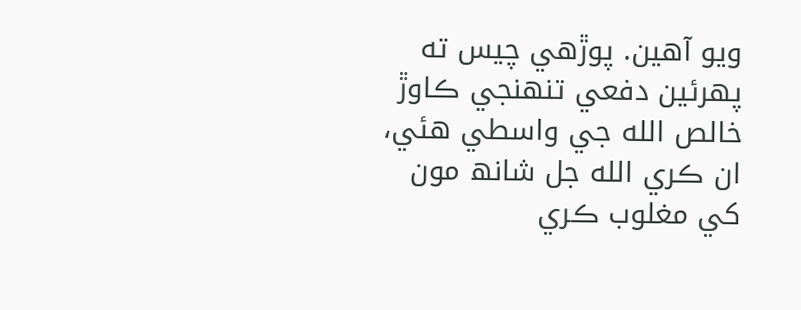ويو آهين. پوڙهي چيس ته پهرئين دفعي تنهنجي ڪاوڙ خالص الله جي واسطي هئي، ان ڪري الله جل شانھ مون کي مغلوب ڪري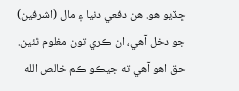ڇڏيو هو. هن دفعي دنيا ۽ مال (اشرفين) جو دخل آهي، ان ڪري تون مغلوم ٿئين.
حق اهو آهي ته جيڪو ڪم خالص الله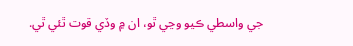جي واسطي ڪيو وڃي ٿو، ان ۾ وڏي قوت ٿئي ٿي.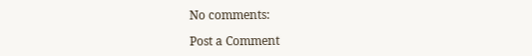No comments:

Post a Comment